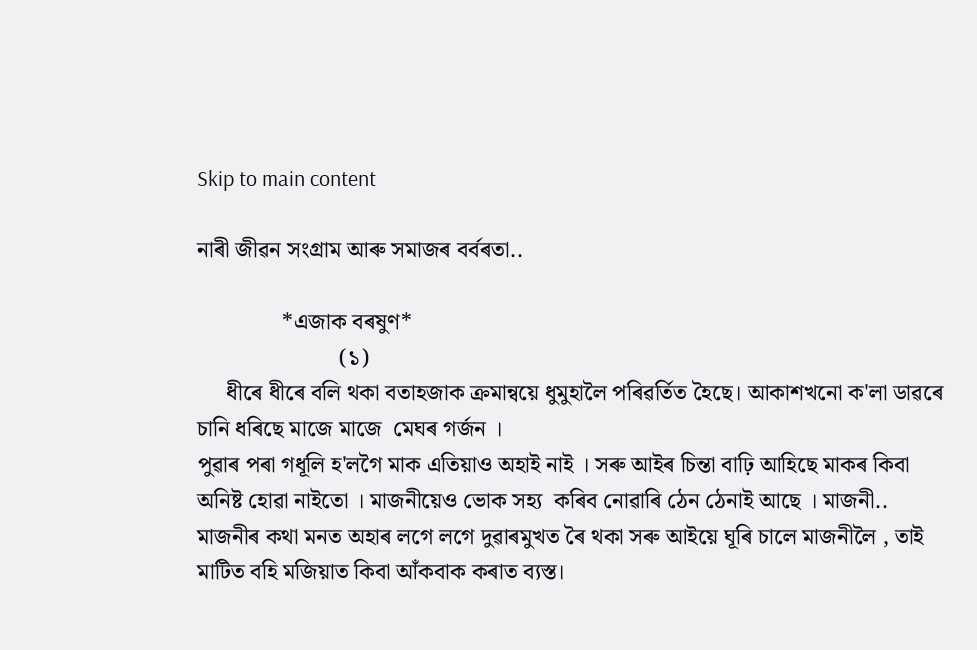Skip to main content

নাৰী জীৱন সংগ্ৰাম আৰু সমাজৰ বৰ্বৰতা..

               *এজাক বৰষুণ*
                         (১)
     ধীৰে ধীৰে বলি থকা বতাহজাক ক্ৰমান্বয়ে ধুমুহালৈ পৰিৱৰ্তিত হৈছে। আকাশখনো ক'লা ডাৱৰে চানি ধৰিছে মাজে মাজে  মেঘৰ গৰ্জন ।
পুৱাৰ পৰা গধূলি হ'লগৈ মাক এতিয়াও অহাই নাই । সৰু আইৰ চিন্তা বাঢ়ি আহিছে মাকৰ কিবা অনিষ্ট হোৱা নাইতো । মাজনীয়েও ভোক সহ্য  কৰিব নোৱাৰি ঠেন ঠেনাই আছে । মাজনী.. মাজনীৰ কথা মনত অহাৰ লগে লগে দুৱাৰমুখত ৰৈ থকা সৰু আইয়ে ঘূৰি চালে মাজনীলৈ , তাই মাটিত বহি মজিয়াত কিবা আঁকবাক কৰাত ব্যস্ত।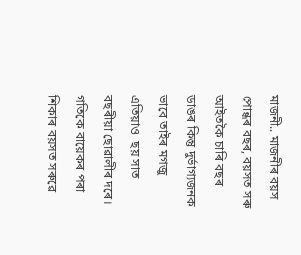মাজনী.. মাজনীৰ বয়স পোন্ধৰ বছৰ, বয়সত সৰু আইতকৈ চাৰি বছৰ ডাঙৰ কিন্তু দুৰ্ভাগ্যজনক ভাবে তাইৰ মগজু এতিয়াও  ছয় সাত বছৰীয়া ছোৱালীৰ দৰে। গতিকে বায়েকৰ পৰা শিকাৰ বয়সত সৰুৱে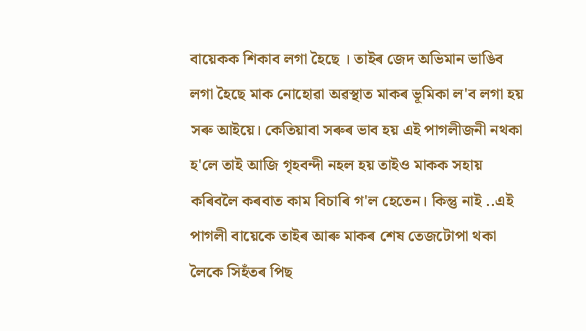বায়েকক শিকাব লগা হৈছে । তাইৰ জেদ অভিমান ভাঙিব লগা হৈছে মাক নোহোৱা অৱস্থাত মাকৰ ভূমিকা ল'ব লগা হয় সৰু আইয়ে। কেতিয়াবা সৰুৰ ভাব হয় এই পাগলীজনী নথকা হ'লে তাই আজি গৃহবন্দী নহল হয় তাইও মাকক সহায় কৰিবলৈ কৰবাত কাম বিচাৰি গ'ল হেতেন। কিন্তু নাই ..এই পাগলী বায়েকে তাইৰ আৰু মাকৰ শেষ তেজটোপা থকা লৈকে সিহঁতৰ পিছ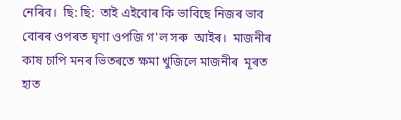নেৰিব।  ছি: ছি:  তাই এইবোৰ কি ভাবিছে নিজৰ ভাব বোৰৰ ওপৰত ঘৃণা ওপজি গ'ল সৰু  আইৰ।  মাজনীৰ  কাষ চাপি মনৰ ভিতৰতে ক্ষমা খুজিলে মাজনীৰ  মূৰত হাত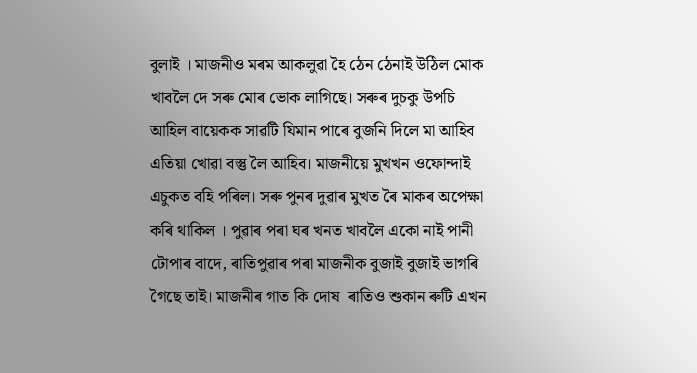বুলাই । মাজনীও মৰম আকলুৱা হৈ ঠেন ঠেনাই উঠিল মোক খাবলৈ দে সৰু মোৰ ভোক লাগিছে। সৰুৰ দুচকু উপচি আহিল বায়েকক সাৱটি যিমান পাৰে বুজনি দিলে মা আহিব এতিয়া খোৱা বস্তু লৈ আহিব। মাজনীয়ে মুখখন ওফোন্দাই এচুকত বহি পৰিল। সৰু পুনৰ দুৱাৰ মুখত ৰৈ মাকৰ অপেক্ষা কৰি থাকিল । পুৱাৰ পৰা ঘৰ খনত খাবলৈ একো নাই পানী টোপাৰ বাদে, ৰাতিপুৱাৰ পৰা মাজনীক বুজাই বুজাই ভাগৰি গৈছে তাই। মাজনীৰ গাত কি দোষ  ৰাতিও শুকান ৰুটি এখন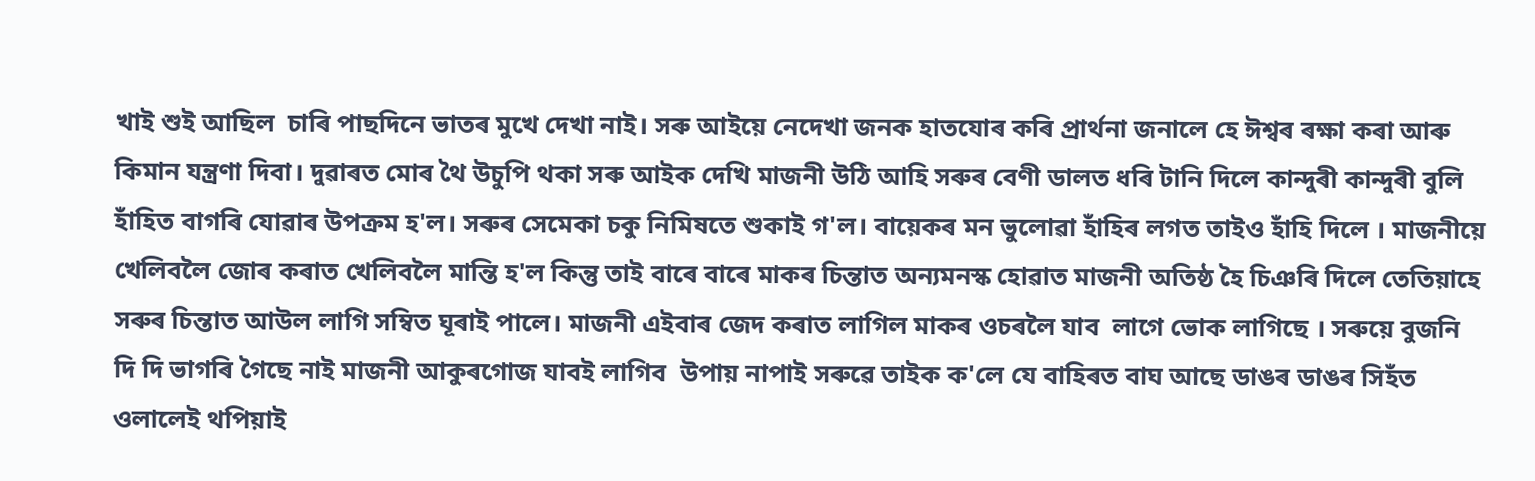খাই শুই আছিল  চাৰি পাছদিনে ভাতৰ মুখে দেখা নাই। সৰু আইয়ে নেদেখা জনক হাতযোৰ কৰি প্রার্থনা জনালে হে ঈশ্বৰ ৰক্ষা কৰা আৰু কিমান যন্ত্ৰণা দিবা। দুৱাৰত মোৰ থৈ উচুপি থকা সৰু আইক দেখি মাজনী উঠি আহি সৰুৰ বেণী ডালত ধৰি টানি দিলে কান্দুৰী কান্দুৰী বুলি হাঁহিত বাগৰি যোৱাৰ উপক্ৰম হ'ল। সৰুৰ সেমেকা চকু নিমিষতে শুকাই গ'ল। বায়েকৰ মন ভুলোৱা হাঁহিৰ লগত তাইও হাঁহি দিলে । মাজনীয়ে খেলিবলৈ জোৰ কৰাত খেলিবলৈ মান্তি হ'ল কিন্তু তাই বাৰে বাৰে মাকৰ চিন্তাত অন্যমনস্ক হোৱাত মাজনী অতিষ্ঠ হৈ চিঞৰি দিলে তেতিয়াহে সৰুৰ চিন্তাত আউল লাগি সম্বিত ঘূৰাই পালে। মাজনী এইবাৰ জেদ কৰাত লাগিল মাকৰ ওচৰলৈ যাব  লাগে ভোক লাগিছে । সৰুয়ে বুজনি দি দি ভাগৰি গৈছে নাই মাজনী আকুৰগোজ যাবই লাগিব  উপায় নাপাই সৰুৱে তাইক ক'লে যে বাহিৰত বাঘ আছে ডাঙৰ ডাঙৰ সিহঁত ওলালেই থপিয়াই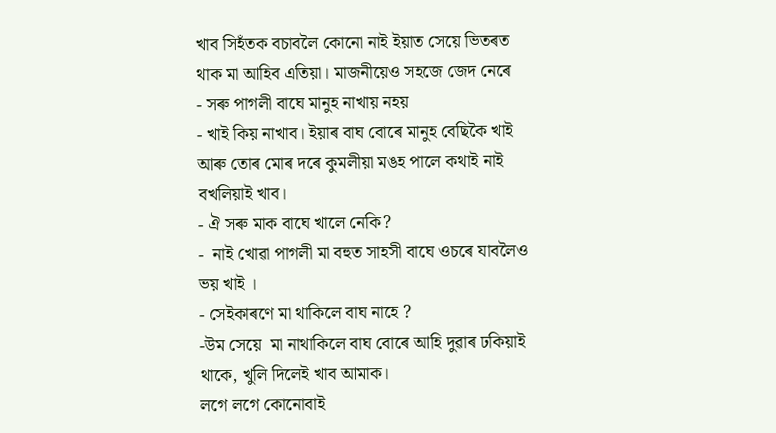খাব সিহঁতক বচাবলৈ কোনো নাই ইয়াত সেয়ে ভিতৰত থাক মা আহিব এতিয়া। মাজনীয়েও সহজে জেদ নেৰে
- সৰু পাগলী বাঘে মানুহ নাখায় নহয়
- খাই কিয় নাখাব। ইয়াৰ বাঘ বোৰে মানুহ বেছিকৈ খাই আৰু তোৰ মোৰ দৰে কুমলীয়া মঙহ পালে কথাই নাই বখলিয়াই খাব।
- ঐ সৰু মাক বাঘে খালে নেকি?
-  নাই খোৱা পাগলী মা বহুত সাহসী বাঘে ওচৰে যাবলৈও ভয় খাই ।
- সেইকাৰণে মা থাকিলে বাঘ নাহে ?
-উম সেয়ে  মা নাথাকিলে বাঘ বোৰে আহি দুৱাৰ ঢকিয়াই থাকে, খুলি দিলেই খাব আমাক।
লগে লগে কোনোবাই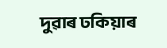দুৱাৰ ঢকিয়াৰ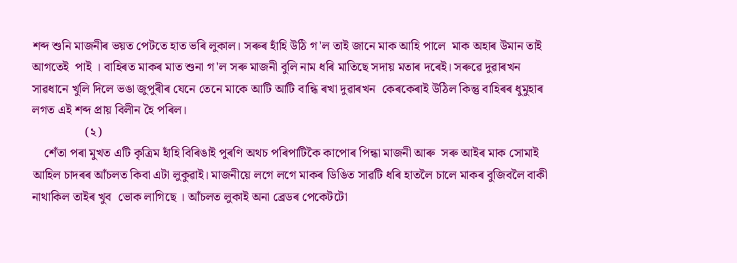শব্দ শুনি মাজনীৰ ভয়ত পেটতে হাত ভৰি লুকাল। সৰুৰ হাঁহি উঠি গ'ল তাই জানে মাক আহি পালে  মাক অহাৰ উমান তাই আগতেই  পাই । বাহিৰত মাকৰ মাত শুনা গ'ল সৰু মাজনী বুলি নাম ধৰি মাতিছে সদায় মতাৰ দৰেই। সৰুৱে দুৱাৰখন সাৱধানে খুলি দিলে ভঙা জুপুৰীৰ যেনে তেনে মাকে আটি আটি বান্ধি ৰখা দুৱাৰখন  কেৰকেৰাই উঠিল কিন্তু বাহিৰৰ ধুমুহাৰ লগত এই শব্দ প্ৰায় বিলীন হৈ পৰিল।
                 (২)
    শেঁতা পৰা মুখত এটি কৃত্ৰিম হাঁহি বিৰিঙাই পুৰণি অথচ পৰিপাটিকৈ কাপোৰ পিন্ধা মাজনী আৰু  সৰু আইৰ মাক সোমাই আহিল চাদৰৰ আঁচলত কিবা এটা লুকুৱাই। মাজনীয়ে লগে লগে মাকৰ ডিঙিত সাৱটি ধৰি হাতলৈ চালে মাকৰ বুজিবলৈ বাকী নাথাকিল তাইৰ খুব  ভোক লাগিছে । আঁচলত লুকাই অনা ব্ৰেডৰ পেকেটটো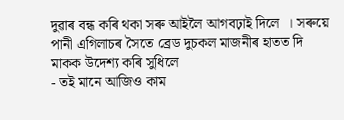দুৱাৰ বন্ধ কৰি থকা সৰু আইলৈ আগবঢ়াই দিলে  । সৰুয়ে পানী এগিলাচৰ সৈতে ব্ৰেড দুচকল মাজনীৰ হাতত দি মাকক উদেশ্য কৰি সুধিলে
- তই মানে আজিও কাম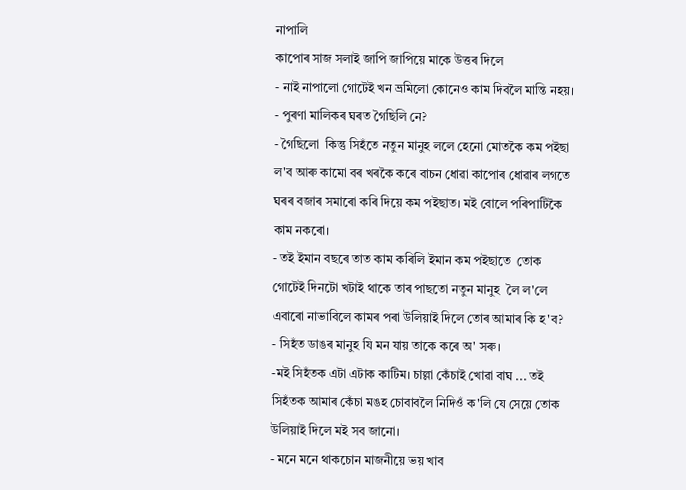নাপালি
কাপোৰ সাজ সলাই জাপি জাপিয়ে মাকে উত্তৰ দিলে
- নাই নাপালো গোটেই খন ভ্ৰমিলো কোনেও কাম দিবলৈ মান্তি নহয়।
- পুৰণা মালিকৰ ঘৰত গৈছিলি নে?
- গৈছিলো  কিন্তু সিহঁতে নতুন মানুহ ললে হেনো মোতকৈ কম পইছা ল'ব আৰু কামো বৰ খৰকৈ কৰে বাচন ধোৱা কাপোৰ ধোৱাৰ লগতে ঘৰৰ বজাৰ সমাৰো কৰি দিয়ে কম পইছাত। মই বোলে পৰিপাটিকৈ কাম নকৰো।
- তই ইমান বছৰে তাত কাম কৰিলি ইমান কম পইছাতে  তোক গোটেই দিনটো খটাই থাকে তাৰ পাছতো নতুন মানুহ  লৈ ল'লে  এবাৰো নাভাবিলে কামৰ পৰা উলিয়াই দিলে তোৰ আমাৰ কি হ'ব?
- সিহঁত ডাঙৰ মানুহ যি মন যায় তাকে কৰে অ' সৰু।
-মই সিহঁতক এটা এটাক কাটিম। চাল্লা কেঁচাই খোৱা বাঘ ... তই সিহঁতক আমাৰ কেঁচা মঙহ চোবাবলৈ নিদিওঁ ক'লি যে সেয়ে তোক উলিয়াই দিলে মই সব জানো।
- মনে মনে থাকচোন মাজনীয়ে ভয় খাব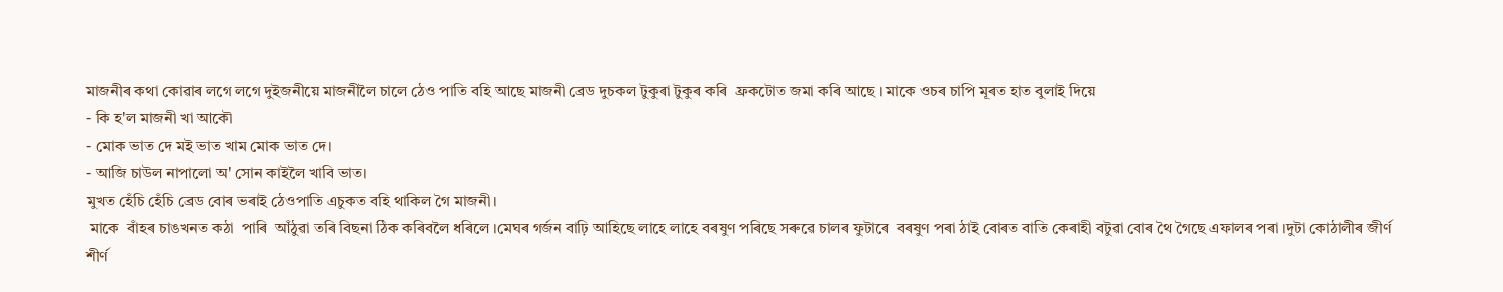মাজনীৰ কথা কোৱাৰ লগে লগে দুইজনীয়ে মাজনীলৈ চালে ঠেও পাতি বহি আছে মাজনী ব্ৰেড দুচকল টুকুৰা টুকুৰ কৰি  ফ্ৰকটোত জমা কৰি আছে । মাকে ওচৰ চাপি মূৰত হাত বুলাই দিয়ে
- কি হ'ল মাজনী খা আকৌ
- মোক ভাত দে মই ভাত খাম মোক ভাত দে।
- আজি চাউল নাপালো অ' সোন কাইলৈ খাবি ভাত।
মুখত হেঁচি হেঁচি ব্ৰেড বোৰ ভৰাই ঠেওপাতি এচুকত বহি থাকিল গৈ মাজনী।
 মাকে  বাঁহৰ চাঙখনত কঠা  পাৰি  আঁঠুৱা তৰি বিছনা ঠিক কৰিবলৈ ধৰিলে ।মেঘৰ গৰ্জন বাঢ়ি আহিছে লাহে লাহে বৰষুণ পৰিছে সৰুৱে চালৰ ফুটাৰে  বৰষুণ পৰা ঠাই বোৰত বাতি কেৰাহী বটুৱা বোৰ থৈ গৈছে এফালৰ পৰা ।দুটা কোঠালীৰ জীৰ্ণ শীৰ্ণ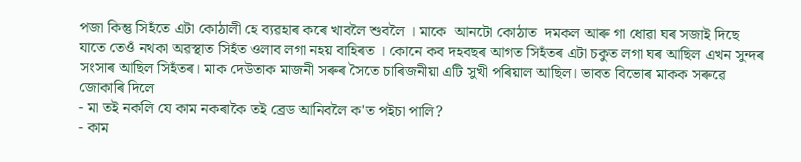পজা কিন্তু সিহঁতে এটা কোঠালী হে ব্যৱহাৰ কৰে খাবলৈ শুবলৈ । মাকে  আনটো কোঠাত  দমকল আৰু গা ধোৱা ঘৰ সজাই দিছে যাতে তেওঁ নথকা অৱস্থাত সিহঁত ওলাব লগা নহয় বাহিৰত । কোনে কব দহবছৰ আগত সিহঁতৰ এটা চকুত লগা ঘৰ আছিল এখন সুন্দৰ সংসাৰ আছিল সিহঁতৰ। মাক দেউতাক মাজনী সৰুৰ সৈতে চাৰিজনীয়া এটি সুখী পৰিয়াল আছিল। ভাবত বিভোৰ মাকক সৰুৱে জোকাৰি দিলে
- মা তই নকলি যে কাম নকৰাকৈ তই ব্ৰেড আনিবলৈ ক'ত পইচা পালি?
- কাম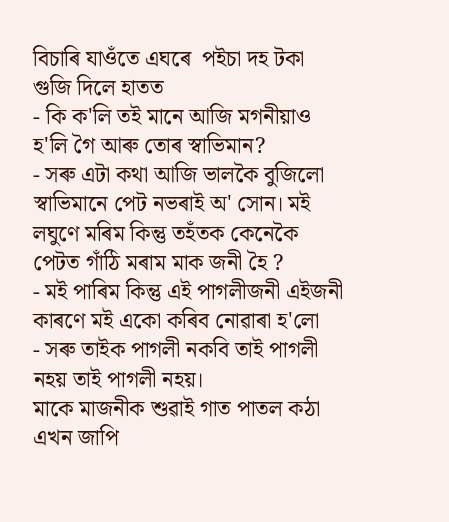বিচাৰি যাওঁতে এঘৰে  পইচা দহ টকা গুজি দিলে হাতত
- কি ক'লি তই মানে আজি মগনীয়াও হ'লি গৈ আৰু তোৰ স্বাভিমান?
- সৰু এটা কথা আজি ভালকৈ বুজিলো স্বাভিমানে পেট নভৰাই অ' সোন। মই লঘুণে মৰিম কিন্তু তহঁতক কেনেকৈ পেটত গাঁঠি মৰাম মাক জনী হৈ ?
- মই পাৰিম কিন্তু এই পাগলীজনী এইজনী কাৰণে মই একো কৰিব নোৱাৰা হ'লো
- সৰু তাইক পাগলী নকবি তাই পাগলী নহয় তাই পাগলী নহয়।
মাকে মাজনীক শুৱাই গাত পাতল কঠা এখন জাপি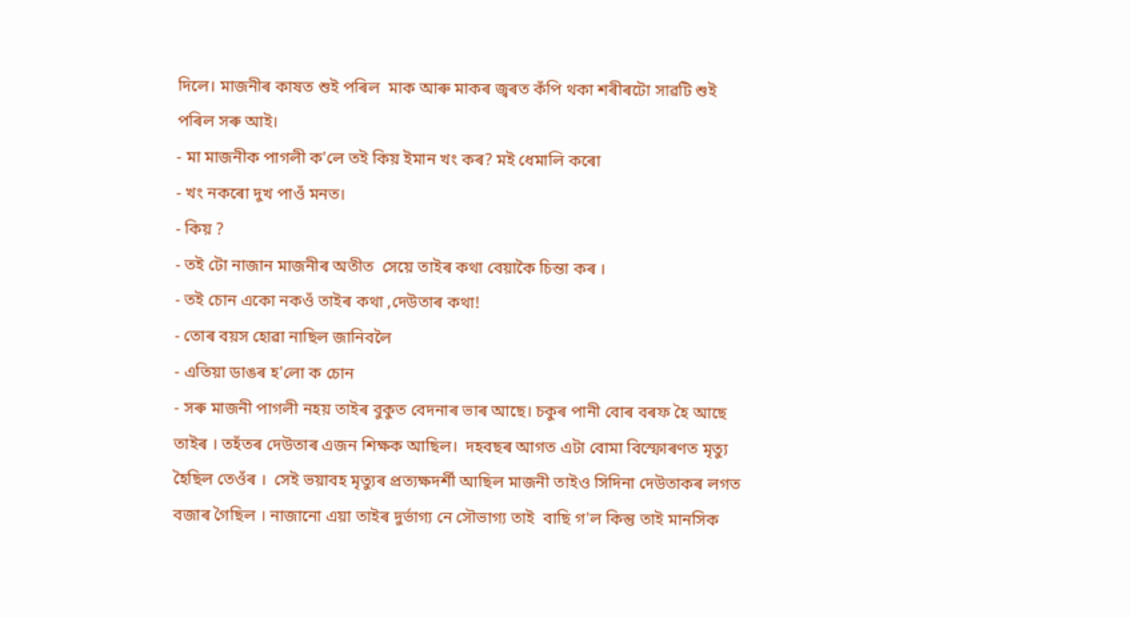দিলে। মাজনীৰ কাষত শুই পৰিল  মাক আৰু মাকৰ জ্বৰত কঁপি থকা শৰীৰটো সাৱটি শুই পৰিল সৰু আই।
- মা মাজনীক পাগলী ক'লে তই কিয় ইমান খং কৰ? মই ধেমালি কৰো
- খং নকৰো দুখ পাওঁ মনত।
- কিয় ?
- তই টো নাজান মাজনীৰ অতীত  সেয়ে তাইৰ কথা বেয়াকৈ চিন্তা কৰ ।
- তই চোন একো নকওঁ তাইৰ কথা ,দেউতাৰ কথা!
- তোৰ বয়স হোৱা নাছিল জানিবলৈ
- এতিয়া ডাঙৰ হ'লো ক চোন
- সৰু মাজনী পাগলী নহয় তাইৰ বুকুত বেদনাৰ ভাৰ আছে। চকুৰ পানী বোৰ বৰফ হৈ আছে তাইৰ । তহঁতৰ দেউতাৰ এজন শিক্ষক আছিল।  দহবছৰ আগত এটা বোমা বিস্ফোৰণত মৃত্যু হৈছিল তেওঁৰ ।  সেই ভয়াবহ মৃত্যুৰ প্ৰত্যক্ষদৰ্শী আছিল মাজনী তাইও সিদিনা দেউতাকৰ লগত বজাৰ গৈছিল । নাজানো এয়া তাইৰ দুৰ্ভাগ্য নে সৌভাগ্য তাই  বাছি গ'ল কিন্তু তাই মানসিক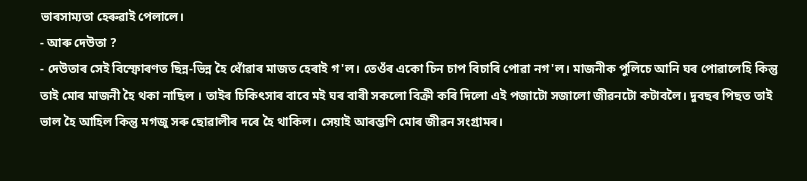ভাৰসাম্যতা হেৰুৱাই পেলালে।
- আৰু দেউতা ?
- দেউতাৰ সেই বিস্ফোৰণত ছিন্ন-ভিন্ন হৈ ধোঁৱাৰ মাজত হেৰাই গ'ল। তেওঁৰ একো চিন চাপ বিচাৰি পোৱা নগ'ল। মাজনীক পুলিচে আনি ঘৰ পোৱালেহি কিন্তু তাই মোৰ মাজনী হৈ থকা নাছিল । তাইৰ চিকিৎসাৰ বাবে মই ঘৰ বাৰী সকলো বিক্ৰী কৰি দিলো এই পজাটো সজালো জীৱনটো কটাবলৈ। দুবছৰ পিছত তাই ভাল হৈ আহিল কিন্তু মগজু সৰু ছোৱালীৰ দৰে হৈ থাকিল। সেয়াই আৰম্ভণি মোৰ জীৱন সংগ্ৰামৰ।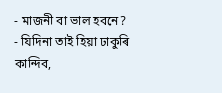- মাজনী বা ভাল হবনে?
- যিদিনা তাই হিয়া ঢাকুৰি কান্দিব,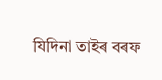যিদিনা তাইৰ বৰফ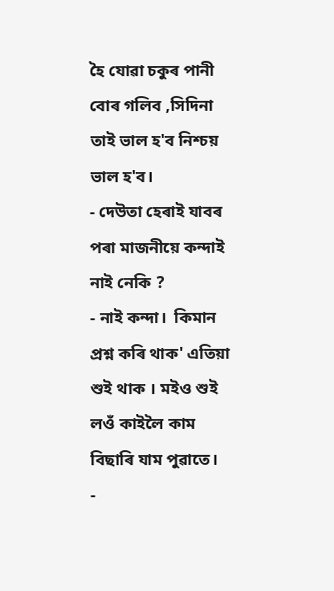হৈ যোৱা চকুৰ পানী বোৰ গলিব ,সিদিনা তাই ভাল হ'ব নিশ্চয় ভাল হ'ব।
- দেউতা হেৰাই যাবৰ পৰা মাজনীয়ে কন্দাই নাই নেকি ?
- নাই কন্দা।  কিমান প্ৰশ্ন কৰি থাক' এতিয়া শুই থাক । মইও শুই লওঁ কাইলৈ কাম বিছাৰি যাম পুৱাতে।
-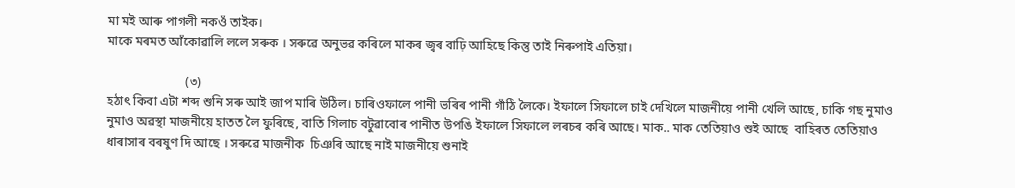মা মই আৰু পাগলী নকওঁ তাইক।
মাকে মৰমত আঁকোৱালি ললে সৰুক । সৰুৱে অনুভৱ কৰিলে মাকৰ জ্বৰ বাঢ়ি আহিছে কিন্তু তাই নিৰুপাই এতিয়া।

                         (৩)
হঠাৎ কিবা এটা শব্দ শুনি সৰু আই জাপ মাৰি উঠিল। চাৰিওফালে পানী ভৰিৰ পানী গাঁঠি লৈকে। ইফালে সিফালে চাই দেখিলে মাজনীয়ে পানী খেলি আছে, চাকি গছ নুমাও নুমাও অৱস্থা মাজনীয়ে হাতত লৈ ফুৰিছে, বাতি গিলাচ বটুৱাবোৰ পানীত উপঙি ইফালে সিফালে লৰচৰ কৰি আছে। মাক.. মাক তেতিয়াও শুই আছে  বাহিৰত তেতিয়াও ধাৰাসাৰ বৰষুণ দি আছে । সৰুৱে মাজনীক  চিঞৰি আছে নাই মাজনীয়ে শুনাই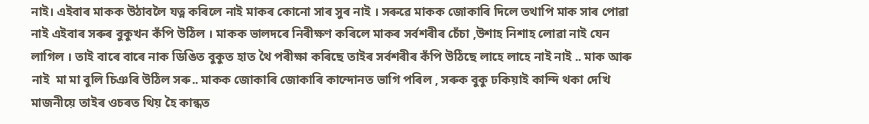নাই। এইবাৰ মাকক উঠাবলৈ যত্ন কৰিলে নাই মাকৰ কোনো সাৰ সুৰ নাই । সৰুৱে মাকক জোকাৰি দিলে তথাপি মাক সাৰ পোৱা নাই এইবাৰ সৰুৰ বুকুখন কঁপি উঠিল । মাকক ভালদৰে নিৰীক্ষণ কৰিলে মাকৰ সৰ্বশৰীৰ চেঁচা ,উশাহ নিশাহ লোৱা নাই যেন লাগিল । তাই বাৰে বাৰে নাক ডিঙিত বুকুত হাত থৈ পৰীক্ষা কৰিছে তাইৰ সৰ্বশৰীৰ কঁপি উঠিছে লাহে লাহে নাই নাই .. মাক আৰু নাই  মা মা বুলি চিঞৰি উঠিল সৰু.. মাকক জোকাৰি জোকাৰি কান্দোনত ভাগি পৰিল , সৰুক বুকু ঢকিয়াই কান্দি থকা দেখি  মাজনীয়ে তাইৰ ওচৰত থিয় হৈ কান্ধত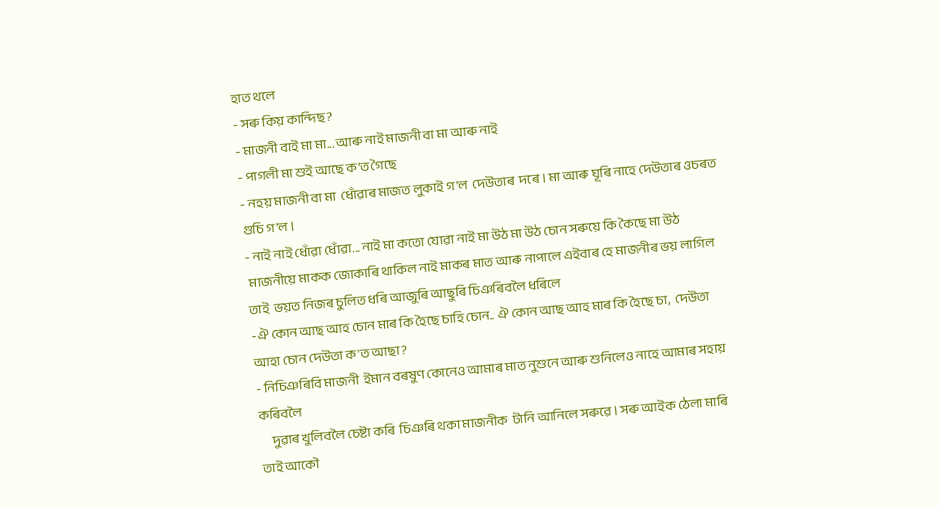হাত থলে
- সৰু কিয় কান্দিছ?
- মাজনী বাই মা মা... আৰু নাই মাজনী বা মা আৰু নাই
- পাগলী মা শুই আছে ক'ত গৈছে
- নহয় মাজনী বা মা  ধোঁৱাৰ মাজত লুকাই গ'ল  দেউতাৰ  দৰে । মা আৰু ঘূৰি নাহে দেউতাৰ ওচৰত গুচি গ'ল ।
- নাই নাই ধোঁৱা ধোঁৱা... নাই মা কতো যোৱা নাই মা উঠ মা উঠ চোন সৰুয়ে কি কৈছে মা উঠ
 মাজনীয়ে মাকক জোকাৰি থাকিল নাই মাকৰ মাত আৰু নাপালে এইবাৰ হে মাজনীৰ ভয় লাগিল তাই  ভয়ত নিজৰ চুলিত ধৰি আজুৰি আছুৰি চিঞৰিবলৈ ধৰিলে
-ঐ কোন আছ আহ চোন মাৰ কি হৈছে চাহি চোন.. ঐ কোন আছ আহ মাৰ কি হৈছে চা,  দেউতা আহা চোন দেউতা ক'ত আছা?
- নিচিঞৰিবি মাজনী  ইমান বৰষুণ কোনেও আমাৰ মাত নুশুনে আৰু শুনিলেও নাহে আমাৰ সহায় কৰিবলৈ
     দুৱাৰ খুলিবলৈ চেষ্টা কৰি  চিঞৰি থকা মাজনীক  টানি আনিলে সৰুৱে । সৰু আইক ঠেলা মাৰি তাই আকৌ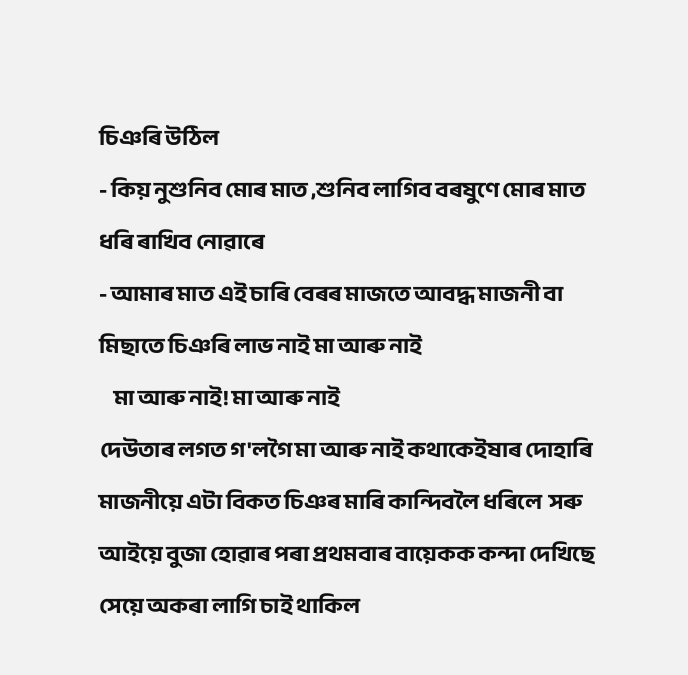চিঞৰি উঠিল
- কিয় নুশুনিব মোৰ মাত ,শুনিব লাগিব বৰষুণে মোৰ মাত ধৰি ৰাখিব নোৱাৰে
- আমাৰ মাত এই চাৰি বেৰৰ মাজতে আবদ্ধ মাজনী বা মিছাতে চিঞৰি লাভ নাই মা আৰু নাই
    মা আৰু নাই! মা আৰু নাই
দেউতাৰ লগত গ'লগৈ মা আৰু নাই কথাকেইষাৰ দোহাৰি মাজনীয়ে এটা বিকত চিঞৰ মাৰি কান্দিবলৈ ধৰিলে  সৰু আইয়ে বুজা হোৱাৰ পৰা প্ৰথমবাৰ বায়েকক কন্দা দেখিছে সেয়ে অকৰা লাগি চাই থাকিল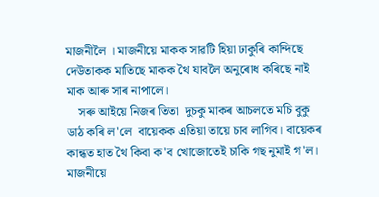মাজনীলৈ । মাজনীয়ে মাকক সাৱটি হিয়া ঢাকুৰি কান্দিছে দেউতাকক মাতিছে মাকক থৈ যাবলৈ অনুৰোধ কৰিছে নাই মাক আৰু সাৰ নাপালে।
    সৰু আইয়ে নিজৰ তিতা  দুচকু মাকৰ আচলতে মচি বুকু ডাঠ কৰি ল'লে  বায়েকক এতিয়া তায়ে চাব লাগিব। বায়েকৰ কান্ধত হাত থৈ কিবা ক'ব খোজোতেই চাকি গছ নুমাই গ'ল। মাজনীয়ে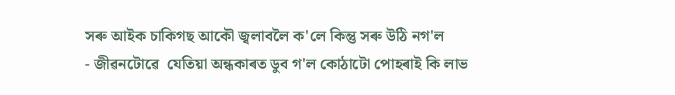সৰু আইক চাকিগছ আকৌ জ্বলাবলৈ ক'লে কিন্তু সৰু উঠি নগ'ল
- জীৱনটোৱে  যেতিয়া অন্ধকাৰত ডুব গ'ল কোঠাটো পোহৰাই কি লাভ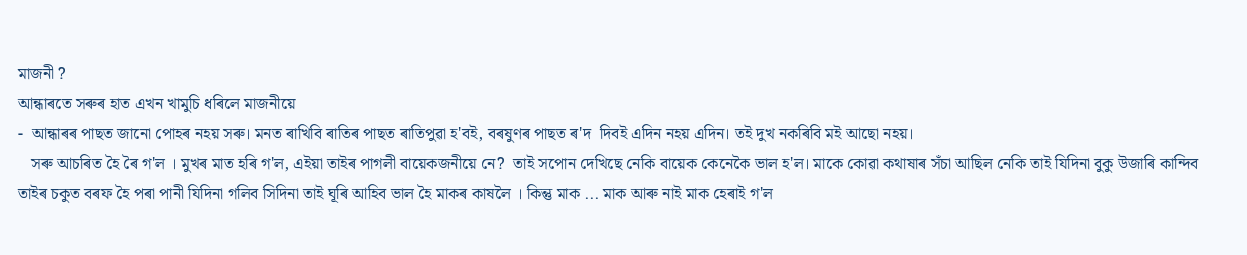মাজনী ?
আন্ধাৰতে সৰুৰ হাত এখন খামুচি ধৰিলে মাজনীয়ে
-  আন্ধাৰৰ পাছত জানো পোহৰ নহয় সৰু। মনত ৰাখিবি ৰাতিৰ পাছত ৰাতিপুৱা হ'বই, বৰষুণৰ পাছত ৰ'দ  দিবই এদিন নহয় এদিন। তই দুখ নকৰিবি মই আছো নহয়।
   সৰু আচৰিত হৈ ৰৈ গ'ল । মুখৰ মাত হৰি গ'ল, এইয়া তাইৰ পাগলী বায়েকজনীয়ে নে?  তাই সপোন দেখিছে নেকি বায়েক কেনেকৈ ভাল হ'ল। মাকে কোৱা কথাষাৰ সঁচা আছিল নেকি তাই যিদিনা বুকু উজাৰি কান্দিব তাইৰ চকুত বৰফ হৈ পৰা পানী যিদিনা গলিব সিদিনা তাই ঘূৰি আহিব ভাল হৈ মাকৰ কাষলৈ । কিন্তু মাক ... মাক আৰু নাই মাক হেৰাই গ'ল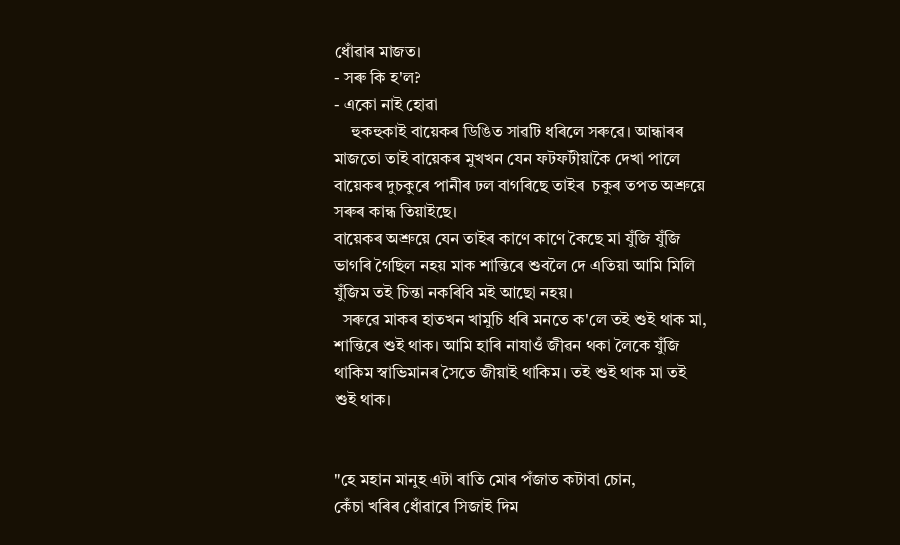ধোঁৱাৰ মাজত।
- সৰু কি হ'ল?
- একো নাই হোৱা
    হুকহুকাই বায়েকৰ ডিঙিত সাৱটি ধৰিলে সৰুৱে। আন্ধাৰৰ মাজতো তাই বায়েকৰ মুখখন যেন ফটফটীয়াকৈ দেখা পালে বায়েকৰ দুচকুৰে পানীৰ ঢল বাগৰিছে তাইৰ  চকুৰ তপত অশ্ৰুয়ে সৰুৰ কান্ধ তিয়াইছে।
বায়েকৰ অশ্ৰুয়ে যেন তাইৰ কাণে কাণে কৈছে মা যুঁজি যুঁজি ভাগৰি গৈছিল নহয় মাক শান্তিৰে শুবলৈ দে এতিয়া আমি মিলি যুঁজিম তই চিন্তা নকৰিবি মই আছো নহয়।
  সৰুৱে মাকৰ হাতখন খামুচি ধৰি মনতে ক'লে তই শুই থাক মা, শান্তিৰে শুই থাক। আমি হাৰি নাযাওঁ জীৱন থকা লৈকে যুঁজি থাকিম স্বাভিমানৰ সৈতে জীয়াই থাকিম। তই শুই থাক মা তই শুই থাক।


"হে মহান মানুহ এটা ৰাতি মোৰ পঁজাত কটাবা চোন,
কেঁচা খৰিৰ ধোঁৱাৰে সিজাই দিম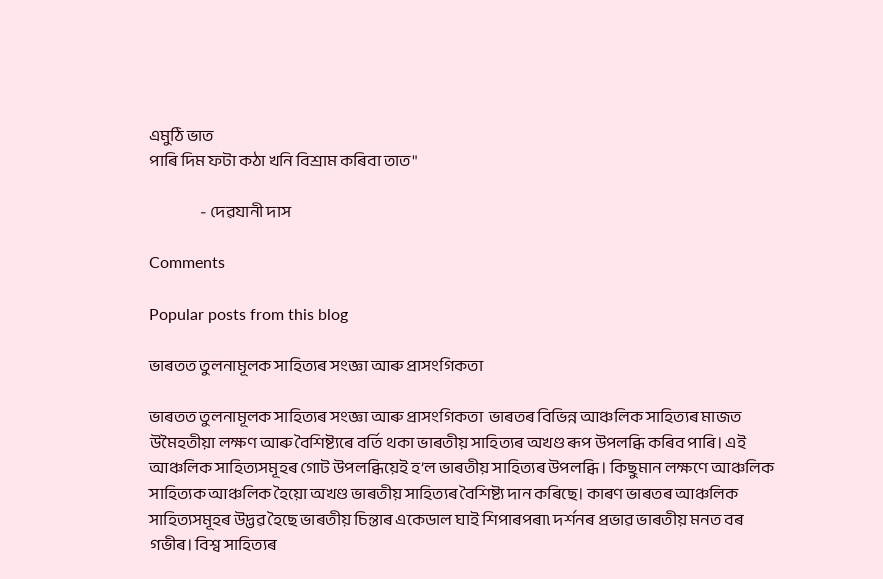এমুঠি ভাত
পাৰি দিম ফটা কঠা খনি বিশ্ৰাম কৰিবা তাত"

                  - দেৱযানী দাস

Comments

Popular posts from this blog

ভাৰতত তুলনামূলক সাহিত্যৰ সংজ্ঞা আৰু প্ৰাসংগিকতা

ভাৰতত তুলনামূলক সাহিত্যৰ সংজ্ঞা আৰু প্ৰাসংগিকতা  ভাৰতৰ বিভিন্ন আঞ্চলিক সাহিত্যৰ মাজত উমৈহতীয়া লক্ষণ আৰু বৈশিষ্ট্যৰে বৰ্তি থকা ভাৰতীয় সাহিত্যৰ অখণ্ড ৰূপ উপলব্ধি কৰিব পাৰি। এই আঞ্চলিক সাহিত্যসমূহৰ গোট উপলব্ধিয়েই হ’ল ভাৰতীয় সাহিত্যৰ উপলব্ধি । কিছুমান লক্ষণে আঞ্চলিক সাহিত্যক আঞ্চলিক হৈয়ো অখণ্ড ভাৰতীয় সাহিত্যৰ বৈশিষ্ট্য দান কৰিছে। কাৰণ ভাৰতৰ আঞ্চলিক সাহিত্যসমূহৰ উদ্ভৱ হৈছে ভাৰতীয় চিন্তাৰ একেডাল ঘাই শিপাৰপৰা৷ দৰ্শনৰ প্ৰভাৱ ভাৰতীয় মনত বৰ গভীৰ। বিশ্ব সাহিত্যৰ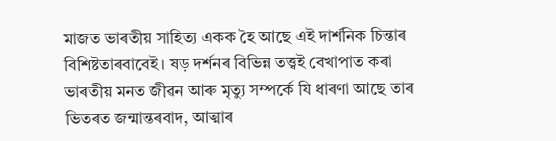মাজত ভাৰতীয় সাহিত্য একক হৈ আছে এই দার্শনিক চিন্তাৰ বিশিষ্টতাৰবাবেই। ষড় দৰ্শনৰ বিভিন্ন তত্ত্বই বেখাপাত কৰা ভাৰতীয় মনত জীৱন আৰু মৃত্যু সম্পর্কে যি ধাৰণা আছে তাৰ ভিতৰত জন্মান্তৰবাদ, আত্মাৰ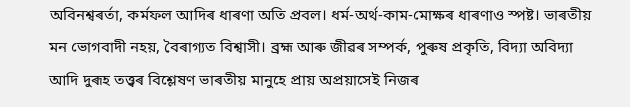অবিনশ্বৰৰ্তা, কর্মফল আদিৰ ধাৰণা অতি প্রবল। ধর্ম-অর্থ-কাম-মোক্ষৰ ধাৰণাও স্পষ্ট। ভাৰতীয় মন ভোগবাদী নহয়, বৈৰাগ্যত বিশ্বাসী। ব্রহ্ম আৰু জীৱৰ সম্পৰ্ক, পুৰুষ প্রকৃতি, বিদ্যা অবিদ্যা আদি দুৰূহ তত্ত্বৰ বিশ্লেষণ ভাৰতীয় মানুহে প্রায় অপ্ৰয়াসেই নিজৰ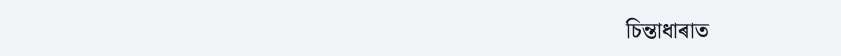চিন্তাধাৰাত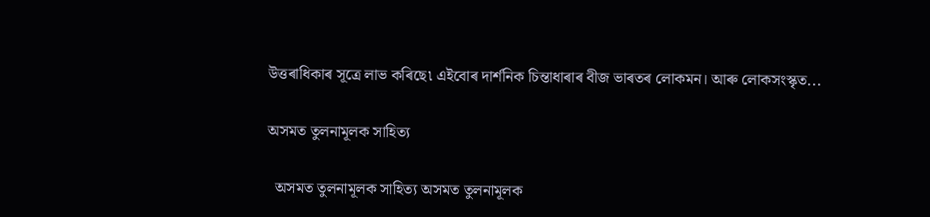উত্তৰাধিকাৰ সূত্ৰে লাভ কৰিছে৷ এইবোৰ দার্শনিক চিন্তাধাৰাৰ বীজ ভাৰতৰ লোকমন। আৰু লোকসংস্কৃত...

অসমত তুলনামূলক সাহিত্য

  অসমত তুলনামূলক সাহিত্য অসমত তুলনামূলক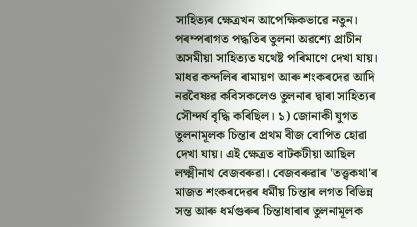সাহিত্যৰ ক্ষেত্ৰখন আপেক্ষিকভাৱে নতুন। পৰম্পৰাগত পদ্ধতিৰ তুলনা অৱশ্যে প্রাচীন অসমীয়া সাহিত্যত যথেষ্ট পৰিমাণে দেখা যায়। মাধৱ কন্দলিৰ ৰামায়ণ আৰু শংকৰদেৱ আদি নৱবৈষ্ণৱ কবিসকলেও তুলনাৰ দ্বাৰা সাহিত্যৰ সৌন্দৰ্য বৃদ্ধি কৰিছিল। ১) জোনাকী যুগত তুলনামূলক চিন্তাৰ প্ৰথম বীজ বোপিত হোৱা দেখা যায়। এই ক্ষেত্ৰত বাটকটীয়া আছিল লক্ষ্মীনাথ বেজবৰুৱা। বেজবৰুৱাৰ 'তত্ত্বকথা'ৰ মাজত শংকৰদেৱৰ ধৰ্মীয় চিন্তাৰ লগত বিভিন্ন সন্ত আৰু ধৰ্মগুৰুৰ চিন্তাধাৰাৰ তুলনামূলক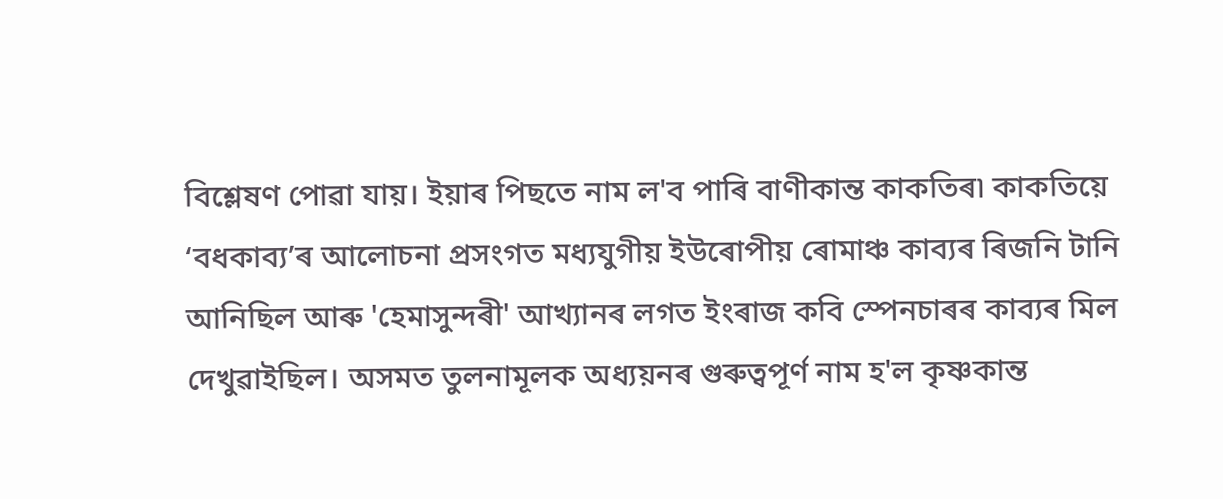বিশ্লেষণ পোৱা যায়। ইয়াৰ পিছতে নাম ল'ব পাৰি বাণীকান্ত কাকতিৰ৷ কাকতিয়ে ‘বধকাব্য’ৰ আলোচনা প্ৰসংগত মধ্যযুগীয় ইউৰোপীয় ৰোমাঞ্চ কাব্যৰ ৰিজনি টানি আনিছিল আৰু 'হেমাসুন্দৰী' আখ্যানৰ লগত ইংৰাজ কবি স্পেনচাৰৰ কাব্যৰ মিল দেখুৱাইছিল। অসমত তুলনামূলক অধ্যয়নৰ গুৰুত্বপূৰ্ণ নাম হ'ল কৃষ্ণকান্ত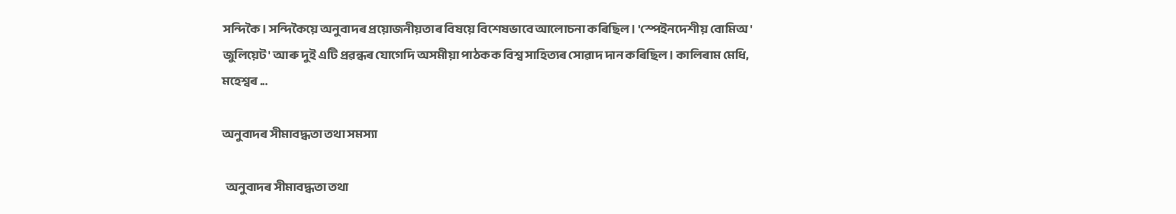সন্দিকৈ। সন্দিকৈয়ে অনুবাদৰ প্ৰয়োজনীয়তাৰ বিষয়ে বিশেষভাবে আলোচনা কৰিছিল। 'স্পেইনদেশীয় বোমিঅ' জুলিয়েট' আৰু দুই এটি প্ৰৱন্ধৰ যোগেদি অসমীয়া পাঠকক বিশ্ব সাহিত্যৰ সোৱাদ দান কৰিছিল। কালিৰাম মেধি, মহেশ্বৰ ...

অনুবাদৰ সীমাবদ্ধতা তথা সমস্যা

  অনুবাদৰ সীমাবদ্ধতা তথা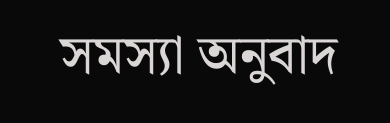সমস্যা অনুবাদ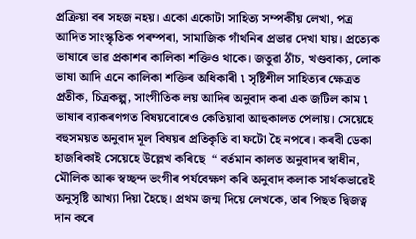প্ৰক্ৰিয়া বৰ সহজ নহয়। একো একোটা সাহিত্য সম্পৰ্কীয় লেখা, পত্ৰ আদিত সাংস্কৃতিক পৰম্পৰা, সামাজিক গাঁথনিৰ প্ৰভাৱ দেখা যায়। প্রত্যেক ভাষাৰে ভাৱ প্ৰকাশৰ কালিকা শক্তিও থাকে। জতুৱা ঠাঁচ, খণ্ডবাক্য, লোক ভাষা আদি এনে কালিকা শক্তিৰ অধিকাৰী ৷ সৃষ্টিশীল সাহিত্যৰ ক্ষেত্ৰত প্ৰতীক, চিত্রকল্প, সাংগীতিক লয় আদিৰ অনুবাদ কৰা এক জটিল কাম ৷ ভাষাৰ ব্যাকৰণগত বিষয়বোৰেও কেতিয়াবা আহুকালত পেলায়। সেয়েহে বহুসময়ত অনুবাদ মূল বিষয়ৰ প্ৰতিকৃতি বা ফটো হৈ নপৰে। কৰবী ডেকা হাজৰিকাই সেয়েহে উল্লেখ কৰিছে  “ বৰ্তমান কালত অনুবাদৰ স্বাধীন, মৌলিক আৰু স্বচ্ছন্দ ভংগীৰ পৰ্যবেক্ষণ কৰি অনুবাদ কলাক সাৰ্থকভাৱেই অনুসৃষ্টি আখ্যা দিয়া হৈছে। প্রথম জন্ম দিয়ে লেখকে, তাৰ পিছত দ্বিজত্ব দান কৰে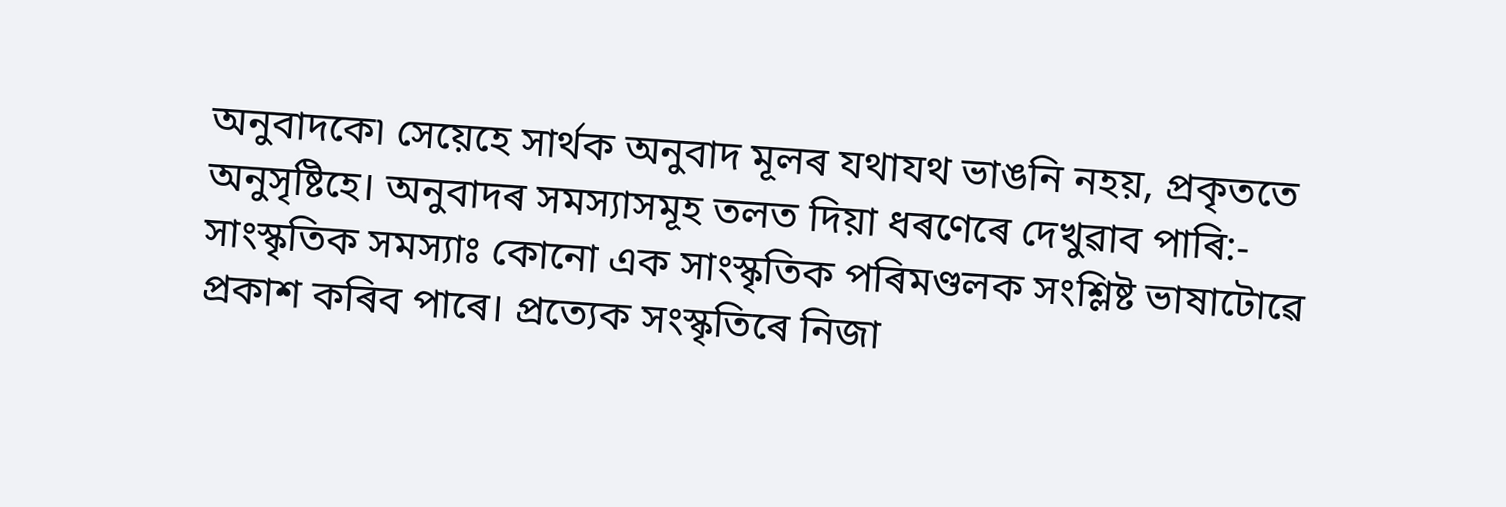অনুবাদকে৷ সেয়েহে সার্থক অনুবাদ মূলৰ যথাযথ ভাঙনি নহয়, প্রকৃততে অনুসৃষ্টিহে। অনুবাদৰ সমস্যাসমূহ তলত দিয়া ধৰণেৰে দেখুৱাব পাৰি:- সাংস্কৃতিক সমস্যাঃ কোনো এক সাংস্কৃতিক পৰিমণ্ডলক সংশ্লিষ্ট ভাষাটোৱে প্ৰকাশ কৰিব পাৰে। প্রত্যেক সংস্কৃতিৰে নিজা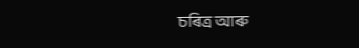চৰিত্ৰ আৰু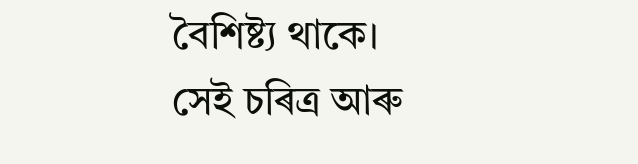বৈশিষ্ট্য থাকে। সেই চৰিত্ৰ আৰু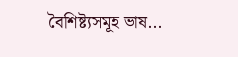বৈশিষ্ট্যসমূহ ভাষ...